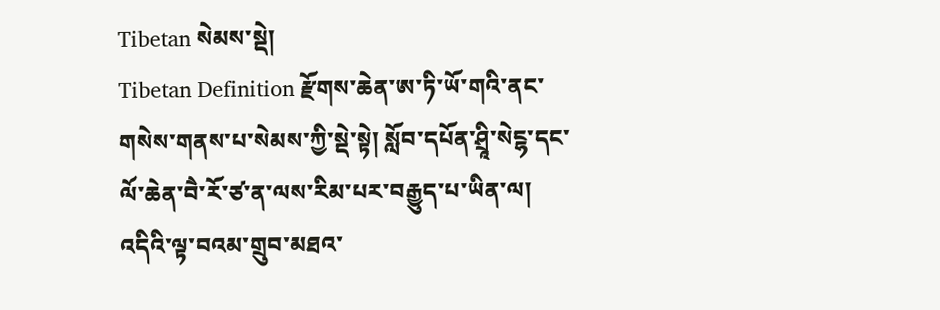Tibetan སེམས་སྡེ།
Tibetan Definition རྫོགས་ཆེན་ཨ་ཏི་ཡོ་གའི་ནང་གསེས་གནས་པ་སེམས་ཀྱི་སྡེ་སྟེ། སློབ་དཔོན་ཤྲཱི་སེངྷ་དང་ལོ་ཆེན་བཻ་རོ་ཙ་ན་ལས་རིམ་པར་བརྒྱུད་པ་ཡིན་ལ། འདིའི་ལྟ་བའམ་གྲུབ་མཐའ་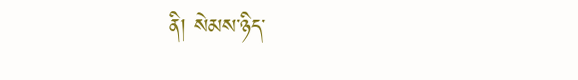ནི། སེམས་ཉིད་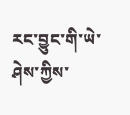རང་བྱུང་གི་ཡེ་ཤེས་ཀྱིས་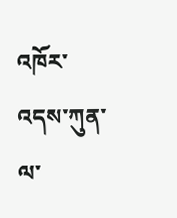འཁོར་འདས་ཀུན་ལ་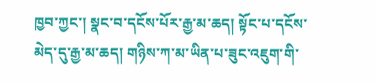ཁྱབ་ཀྱང་། སྣང་བ་དངོས་པོར་རྒྱ་མ་ཆད། སྟོང་པ་དངོས་མེད་དུ་རྒྱ་མ་ཆད། གཉིས་ཀ་མ་ཡིན་པ་ཟུང་འཇུག་གི་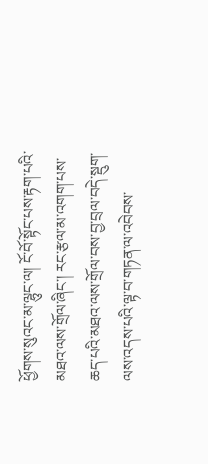ཕྱོགས་སུའང་མ་ལྷུང་ལ། ངོ་བོ་སྟོང་པས་རྟག་པའི་མཐའ་ལས་གྲོལ་ཞིང་། རང་རྩལ་མ་འགག་པས་ཆད་པའི་མཐའ་ལས་གྲོལ་བས་བྱ་བྲལ་བདེ་སྡུག་ལས་འདས་པའི་ལྟ་བ་གཏན་ལ་འབེབས་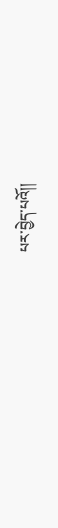པར་བྱེད་པའོ།།